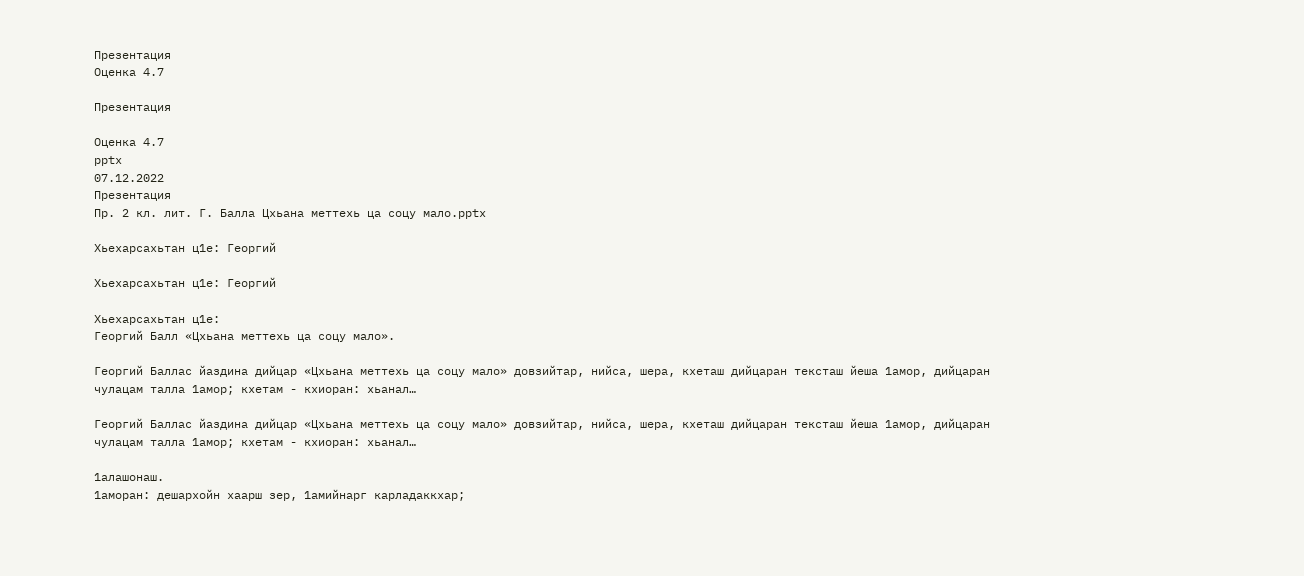Презентация
Оценка 4.7

Презентация

Оценка 4.7
pptx
07.12.2022
Презентация
Пр. 2 кл. лит. Г. Балла Цхьана меттехь ца соцу мало.pptx

Хьехарсахьтан ц1е: Георгий

Хьехарсахьтан ц1е: Георгий

Хьехарсахьтан ц1е:
Георгий Балл «Цхьана меттехь ца соцу мало».

Георгий Баллас йаздина дийцар «Цхьана меттехь ца соцу мало» довзийтар, нийса, шера, кхеташ дийцаран тексташ йеша 1амор, дийцаран чулацам талла 1амор; кхетам - кхиоран: хьанал…

Георгий Баллас йаздина дийцар «Цхьана меттехь ца соцу мало» довзийтар, нийса, шера, кхеташ дийцаран тексташ йеша 1амор, дийцаран чулацам талла 1амор; кхетам - кхиоран: хьанал…

1алашонаш.
1аморан: дешархойн хаарш зер, 1амийнарг карладаккхар;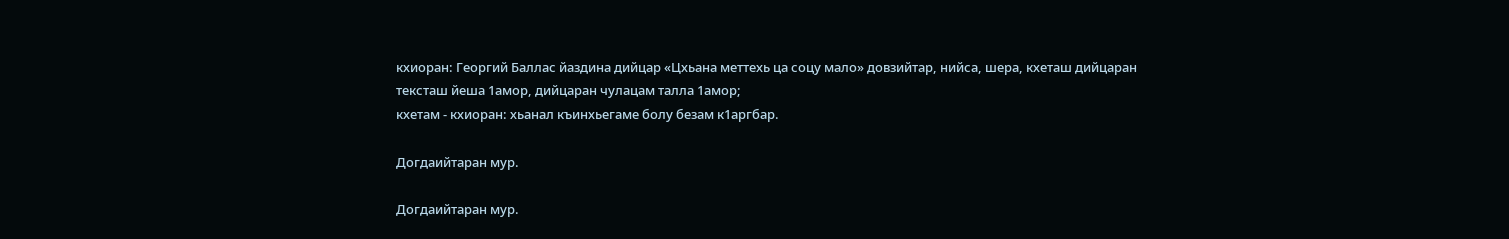кхиоран: Георгий Баллас йаздина дийцар «Цхьана меттехь ца соцу мало» довзийтар, нийса, шера, кхеташ дийцаран тексташ йеша 1амор, дийцаран чулацам талла 1амор;
кхетам - кхиоран: хьанал къинхьегаме болу безам к1аргбар.

Догдаийтаран мур.

Догдаийтаран мур.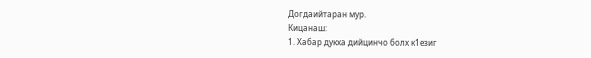Догдаийтаран мур.
Кицанаш:
1. Хабар дукха дийцинчо болх к1езиг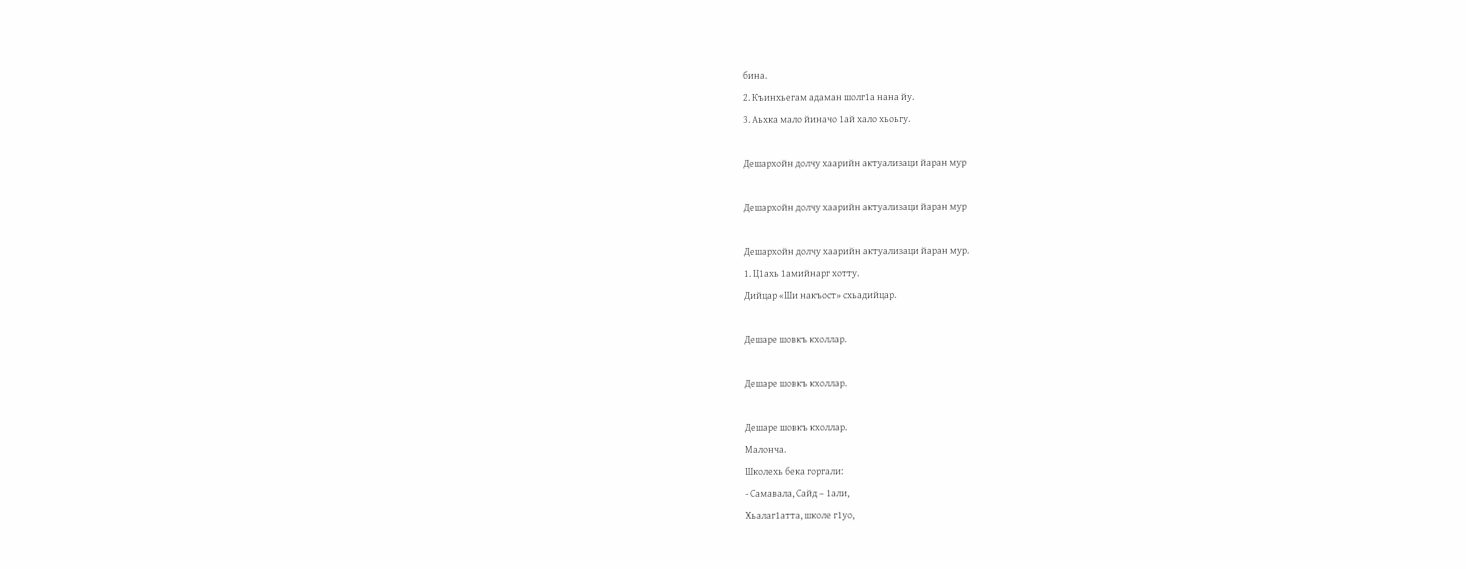бина.
2. Къинхьегам адаман шолг1а нана йу.
3. Аьхка мало йиначо 1ай хало хьоьгу.

Дешархойн долчу хаарийн актуализаци йаран мур

Дешархойн долчу хаарийн актуализаци йаран мур

Дешархойн долчу хаарийн актуализаци йаран мур.
1. Ц1ахь 1амийнарг хотту.
Дийцар «Ши накъост» схьадийцар.

Дешаре шовкъ кхоллар.

Дешаре шовкъ кхоллар.

Дешаре шовкъ кхоллар.
Малонча.
Школехь бека горгали:
- Самавала, Сайд – 1али,
Хьалаг1атта, школе г1уо,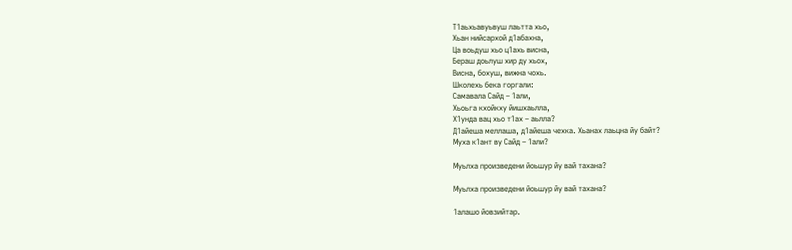Т1аьхьавуьвуш лаьтта хьо,
Хьан нийсархой д1абахна,
Ца воьдуш хьо ц1ахь висна,
Бераш доьлуш хир ду хьох,
Висна, бохуш, вижна чохь.
Школехь бека горгали:
Самавала Сайд – 1али,
Хьоьга кхойкху йишхаьлла,
Х1унда вац хьо т1ах – аьлла?
Д1айеша меллаша, д1айеша чехка. Хьанах лаьцна йу байт?
Муха к1ант ву Сайд – 1али?

Муьлха произведени йоьшур йу вай тахана?

Муьлха произведени йоьшур йу вай тахана?

1алашо йовзийтар.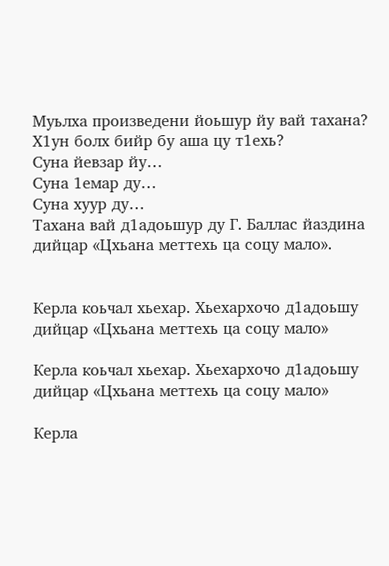Муьлха произведени йоьшур йу вай тахана?
Х1ун болх бийр бу аша цу т1ехь?
Суна йевзар йу…
Суна 1емар ду…
Суна хуур ду…
Тахана вай д1адоьшур ду Г. Баллас йаздина
дийцар «Цхьана меттехь ца соцу мало».


Керла коьчал хьехар. Хьехархочо д1адоьшу дийцар «Цхьана меттехь ца соцу мало»

Керла коьчал хьехар. Хьехархочо д1адоьшу дийцар «Цхьана меттехь ца соцу мало»

Керла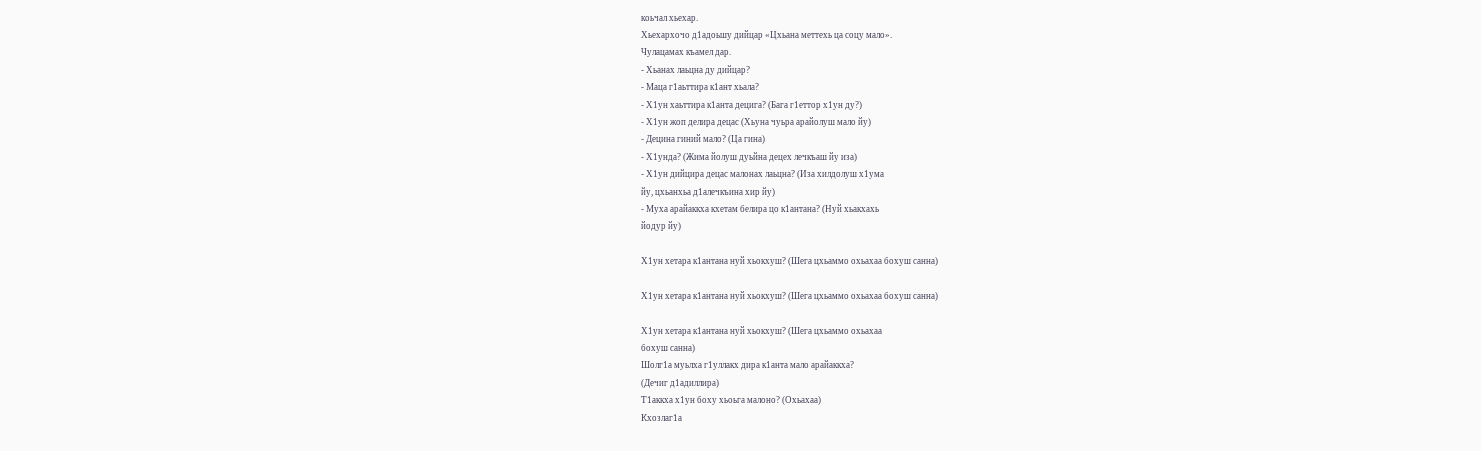коьчал хьехар.
Хьехархочо д1адоьшу дийцар «Цхьана меттехь ца соцу мало».
Чулацамах къамел дар.
- Хьанах лаьцна ду дийцар?
- Маца г1аьттира к1ант хьала?
- Х1ун хаьттира к1анта децига? (Бага г1еттор х1ун ду?)
- Х1ун жоп делира децас (Хьуна чуьра арайолуш мало йу)
- Децина гиний мало? (Ца гина)
- Х1унда? (Жима йолуш дуьйна децех лечкъаш йу иза)
- Х1ун дийцира децас малонах лаьцна? (Иза хилдолуш х1ума
йу, цхьанхьа д1алечкъина хир йу)
- Муха арайаккха кхетам белира цо к1антана? (Нуй хьакхахь
йодур йу)

Х1ун хетара к1антана нуй хьокхуш? (Шега цхьаммо охьахаа бохуш санна)

Х1ун хетара к1антана нуй хьокхуш? (Шега цхьаммо охьахаа бохуш санна)

Х1ун хетара к1антана нуй хьокхуш? (Шега цхьаммо охьахаа
бохуш санна)
Шолг1а муьлха г1уллакх дира к1анта мало арайаккха?
(Дечиг д1адиллира)
Т1аккха х1ун боху хьоьга малоно? (Охьахаа)
Кхозлаг1а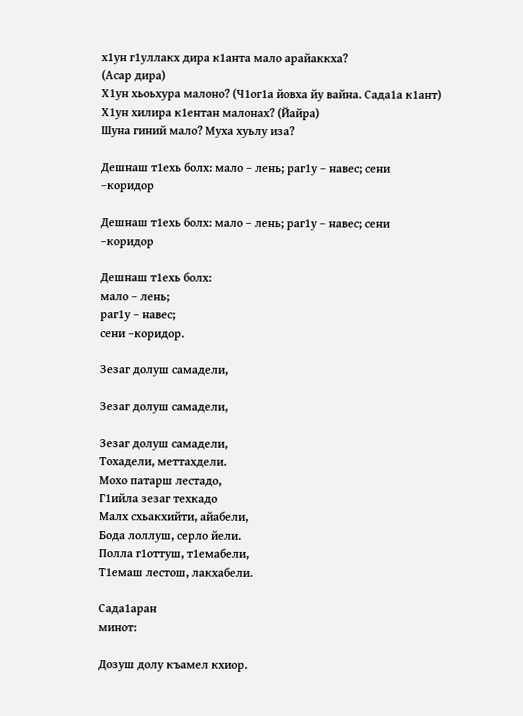х1ун г1уллакх дира к1анта мало арайаккха?
(Асар дира)
Х1ун хьоьхура малоно? (Ч1ог1а йовха йу вайна. Сада1а к1ант)
Х1ун хилира к1ентан малонах? (Йайра)
Шуна гиний мало? Муха хуьлу иза?

Дешнаш т1ехь болх: мало – лень; раг1у – навес; сени –коридор

Дешнаш т1ехь болх: мало – лень; раг1у – навес; сени –коридор

Дешнаш т1ехь болх:
мало – лень;
раг1у – навес;
сени –коридор.

Зезаг долуш самадели,

Зезаг долуш самадели,

Зезаг долуш самадели,
Тохадели, меттахдели.
Мохо патарш лестадо,
Г1ийла зезаг техкадо
Малх схьакхийти, айабели,
Бода лоллуш, серло йели.
Полла г1оттуш, т1емабели,
Т1емаш лестош, лакхабели.

Сада1аран
минот:

Дозуш долу къамел кхиор.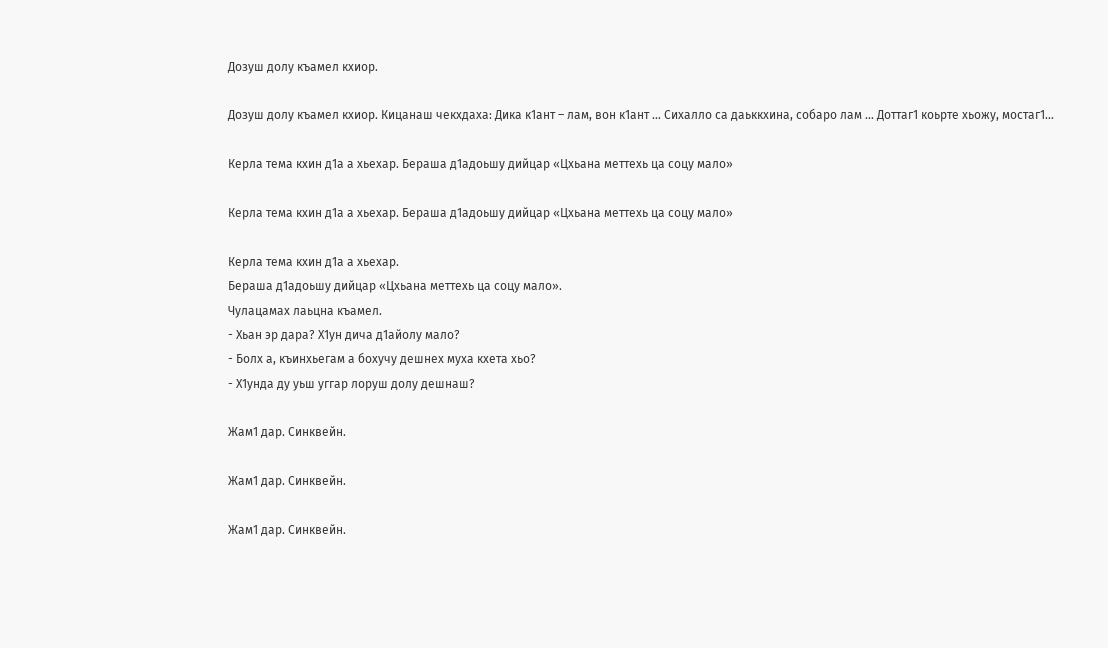Дозуш долу къамел кхиор.

Дозуш долу къамел кхиор. Кицанаш чекхдаха: Дика к1ант – лам, вон к1ант … Сихалло са даьккхина, собаро лам … Доттаг1 коьрте хьожу, мостаг1…

Керла тема кхин д1а а хьехар. Бераша д1адоьшу дийцар «Цхьана меттехь ца соцу мало»

Керла тема кхин д1а а хьехар. Бераша д1адоьшу дийцар «Цхьана меттехь ца соцу мало»

Керла тема кхин д1а а хьехар.
Бераша д1адоьшу дийцар «Цхьана меттехь ца соцу мало».
Чулацамах лаьцна къамел.
- Хьан эр дара? Х1ун дича д1айолу мало?
- Болх а, къинхьегам а бохучу дешнех муха кхета хьо?
- Х1унда ду уьш уггар лоруш долу дешнаш?

Жам1 дар. Синквейн.

Жам1 дар. Синквейн.

Жам1 дар. Синквейн.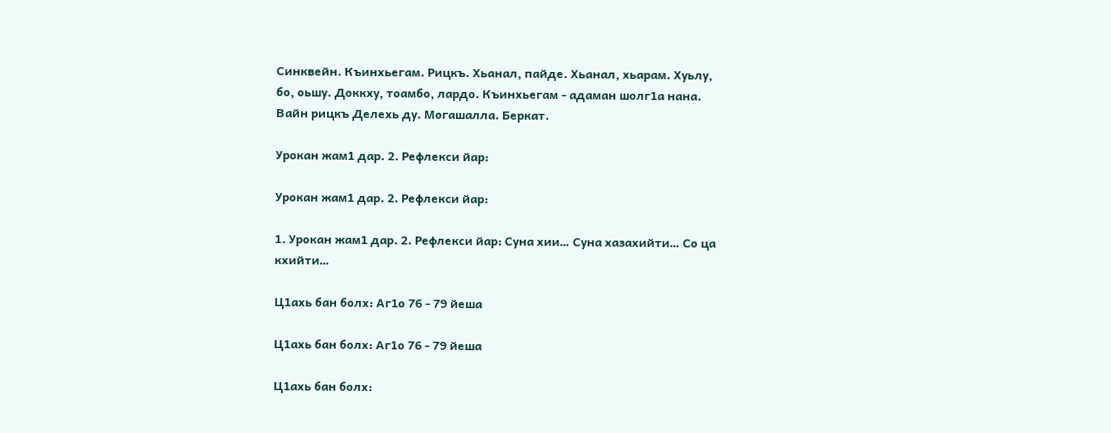Синквейн. Къинхьегам. Рицкъ. Хьанал, пайде. Хьанал, хьарам. Хуьлу, бо, оьшу. Доккху, тоамбо, лардо. Къинхьегам - адаман шолг1а нана. Вайн рицкъ Делехь ду. Могашалла. Беркат.

Урокан жам1 дар. 2. Рефлекси йар:

Урокан жам1 дар. 2. Рефлекси йар:

1. Урокан жам1 дар. 2. Рефлекси йар: Суна хии… Суна хазахийти… Со ца кхийти…

Ц1ахь бан болх: Аг1о 76 - 79 йеша

Ц1ахь бан болх: Аг1о 76 - 79 йеша

Ц1ахь бан болх: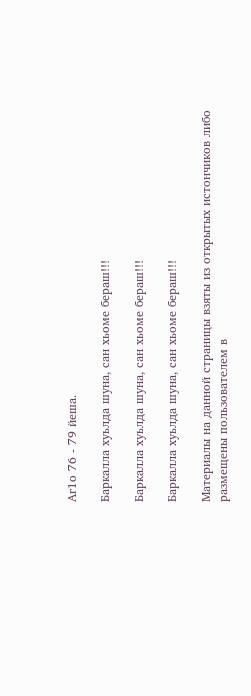Аг1о 76 - 79 йеша.

Баркалла хуьлда шуна, сан хьоме бераш!!!

Баркалла хуьлда шуна, сан хьоме бераш!!!

Баркалла хуьлда шуна, сан хьоме бераш!!!

Материалы на данной страницы взяты из открытых истончиков либо размещены пользователем в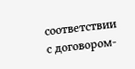соответствии с договором-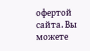офертой сайта. Вы можете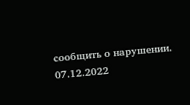сообщить о нарушении.
07.12.2022